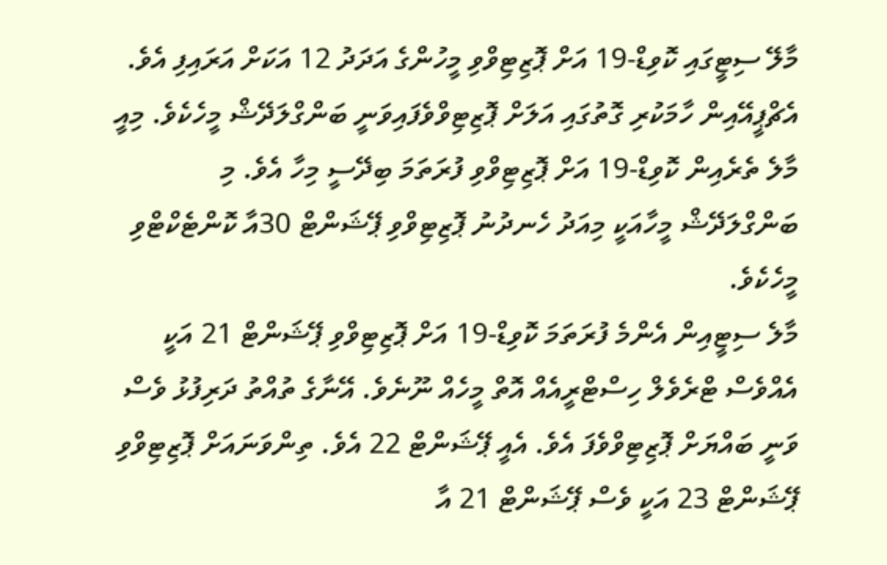މާލޭ ސިޓީގައި ކޮވިޑް-19 އަށް ޕޮޒިޓިވްވި މީހުންގެ އަދަދު 12 އަކަށް އަރައިފި އެވެ. އެޗްޕީއޭއިން ހާމަކުރި ގޮތުގައި އަލަށް ޕޮޒިޓިވްވެފައިވަނީ ބަންގްލަދޭޝް މީހެކެވެ. މިއީ މާލެ ތެރެއިން ކޮވިޑް-19 އަށް ޕޮޒިޓިވްވި ފުރަތަމަ ބިދޭސީ މިހާ އެވެ. މި ބަންގްލަދޭޝް މީހާއަކީ މިއަދު ހެނދުނު ޕޮޒިޓިވްވި ޕޭޝަންޓް 30އާ ކޮންޓެކްޓްވި މީހެކެވެ.
މާލެ ސިޓީއިން އެންމެ ފުރަތަމަ ކޮވިޑް-19 އަށް ޕޮޒިޓިވްވި ޕޭޝަންޓް 21 އަކީ އެއްވެސް ޓްރެވެލް ހިސްޓްރީއެއް އޮތް މީހެއް ނޫނެވެ. އޭނާގެ ތުއްތު ދަރިފުޅު ވެސް ވަނީ ބައްޔަށް ޕޮޒިޓިވްވެފަ އެވެ. އެއީ ޕޭޝަންޓް 22 އެވެ. ތިންވަނައަށް ޕޮޒިޓިވްވި ޕޭޝަންޓް 23 އަކީ ވެސް ޕޭޝަންޓް 21 އާ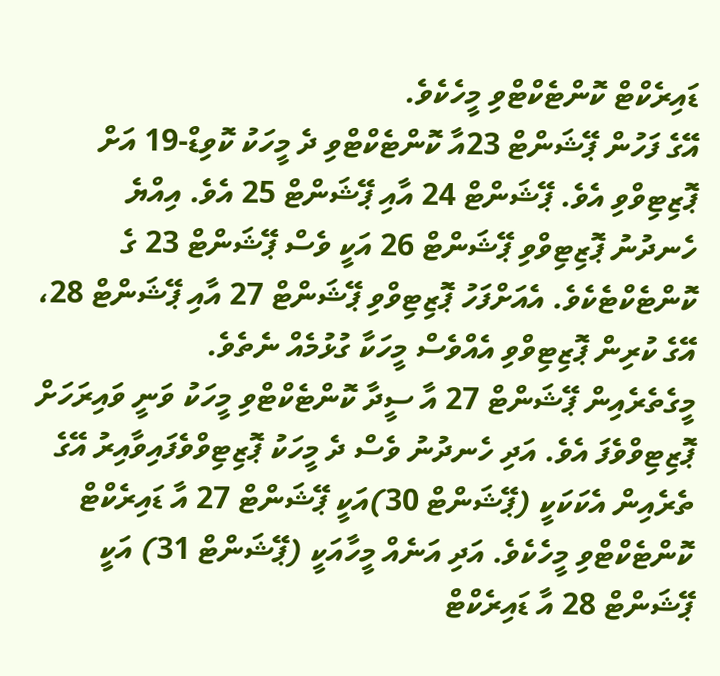ޑައިރެކްޓް ކޮންޓެކްޓްވި މީހެކެވެ.
އޭގެ ފަހުން ޕޭޝަންޓް 23އާ ކޮންޓެކްޓްވި ދެ މީހަކު ކޮވިޑް-19 އަށް ޕޮޒިޓިވްވި އެވެ. ޕޭޝަންޓް 24 އާއި ޕޭޝަންޓް 25 އެވެ. އިއްޔެ ހެނދުނު ޕޮޒިޓިވްވި ޕޭޝަންޓް 26 އަކީ ވެސް ޕޭޝަންޓް 23 ގެ ކޮންޓެކްޓެކެވެ. އެއަށްފަހު ޕޮޒިޓިވްވި ޕޭޝަންޓް 27 އާއި ޕޭޝަންޓް 28، އޭގެ ކުރިން ޕޮޒިޓިވްވި އެއްވެސް މީހަކާ ގުޅުމެއް ނެތެވެ.
މީގެތެރެއިން ޕޭޝަންޓް 27 އާ ސީދާ ކޮންޓެކްޓްވި މީހަކު ވަނީ ވައިރަހަށް ޕޮޒިޓިވްވެފަ އެވެ. އަދި ހެނދުނު ވެސް ދެ މީހަކު ޕޮޒިޓިވްވެފައިވާއިރު އޭގެ ތެރެއިން އެކަކަކީ (ޕޭޝަންޓް 30)އަކީ ޕޭޝަންޓް 27 އާ ޑައިރެކްޓް ކޮންޓެކްޓްވި މީހެކެވެ. އަދި އަނެއް މީހާއަކީ (ޕޭޝަންޓް 31) އަކީ ޕޭޝަންޓް 28 އާ ޑައިރެކްޓް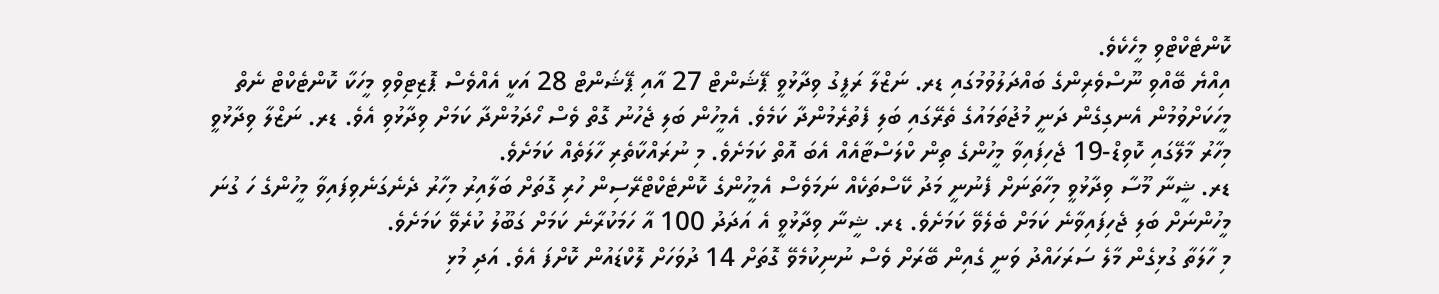ކޮންޓެކްޓްވި މީހެކެވެ.
އިއްޔެ ބޭއްވި ނޫސްވެރިންގެ ބައްދަލުވުމުގައި ޑރ. ނަޒްލާ ރަފީގު ވިދާޅުވީ ޕޭޝަންޓް 27 އާއި ޕޭޝަންޓް 28 އަކީ އެއްވެސް ޕޮޒިޓިވްވި މީހަކާ ކޮންޓެކްޓް ނެތް މީހަކަށްވުމުން އެނގިގެން ދަނީ މުޖުތަމައުގެ ތެރޭގައި ބަލި ފެތުރެމުންދާ ކަމެވެ. އެމީހުން ބަލި ޖެހުނު ގޮތް ވެސް ހޯދަމުންދާ ކަމަށް ވިދާޅުވި އެވެ. ޑރ. ނަޒްލާ ވިދާޅުވީ މިހާރު މާލޭގައި ކޮވިޑް-19 ޖެހިފައިވާ މީހުންގެ ތިން ކްލަސްޓާއެއް އެބަ އޮތް ކަމަށެވެ. މި ނުރައްކާތެރި ހާލަތެއް ކަމަށެވެ.
ޑރ. ޝީނާ މޫސާ ވިދާޅުވީ މިހާތަނަށް ފެނުނީ މަދު ކޭސްތަކެއް ނަމަވެސް އެމީހުންގެ ކޮންޓެކްޓްރޭސިން ހުރި ގޮތަށް ބަލާއިރު މިހާރު ދެނެގަނެވިފައިވާ މީހުންގެ ހަ ގުނަ މީހުންނަށް ބަލި ޖެހިފައިވާނެ ކަމަށް ބެލެވޭ ކަމަށެވެ. ޑރ. ޝީނާ ވިދާޅުވީ އެ އަދަދު 100 އާ ހަމަކުރާނެ ކަމަށް ގަބޫލު ކުރެވޭ ކަމަށެވެ.
މި ހާލަތާ ގުޅިގެން މާލެ ސަރަހައްދު ވަނީ ގެއިން ބޭރަށް ވެސް ނުނިކުމެވޭ ގޮތަށް 14 ދުވަހަށް ލޮކްޑައުން ކޮށްފަ އެވެ. އަދި މުޅި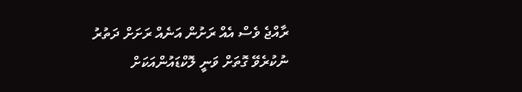ރާއްޖެ ވެސް އެއް ރަށުން އަނެއް ރަށަށް ދަތުރު ނުކުރެވޭ ގޮތަށް ވަނީ ލޮކްޑައުންއަކަށް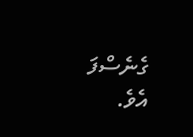ގެނެސްފަ އެވެ.